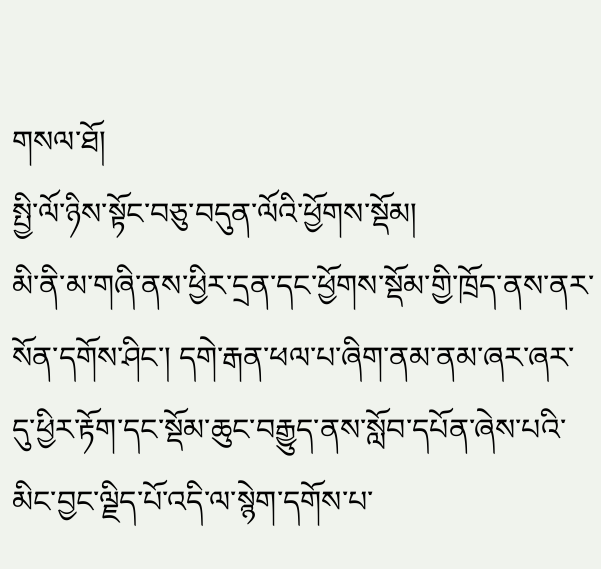གསལ་ཐོ།
སྤྱི་ལོ་ཉིས་སྟོང་བཅུ་བདུན་ལོའི་ཕྱོགས་སྡོམ།
མི་ནི་མ་གཞི་ནས་ཕྱིར་དྲན་དང་ཕྱོགས་སྡོམ་གྱི་ཁྲོད་ནས་ནར་སོན་དགོས་ཤིང་། དགེ་རྒན་ཕལ་པ་ཞིག་ནམ་ནམ་ཞར་ཞར་དུ་ཕྱིར་རྟོག་དང་སྡོམ་ཆུང་བརྒྱུད་ནས་སློབ་དཔོན་ཞེས་པའི་མིང་བྱང་ལྗིད་པོ་འདི་ལ་སྙེག་དགོས་པ་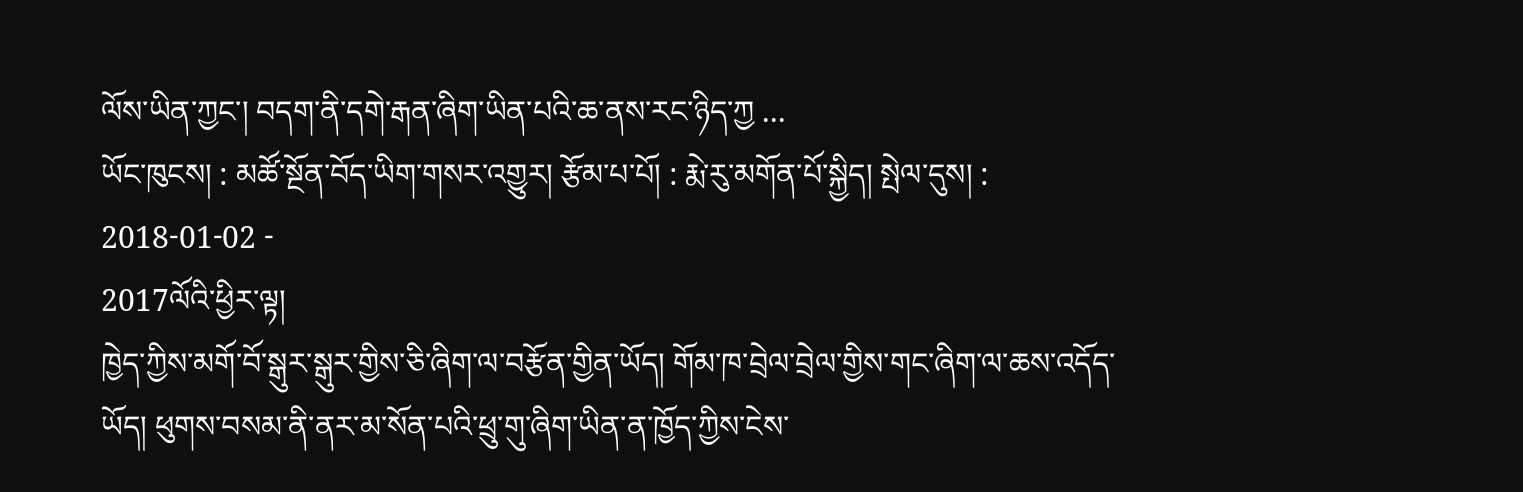ལོས་ཡིན་ཀྱང་། བདག་ནི་དགེ་རྒན་ཞིག་ཡིན་པའི་ཆ་ནས་རང་ཉིད་ཀྱ ...
ཡོང་ཁུངས། : མཚོ་སྔོན་བོད་ཡིག་གསར་འགྱུར། རྩོམ་པ་པོ། : རྨེ་རུ་མགོན་པོ་སྐྱིད། སྤེལ་དུས། : 2018-01-02 -
2017ལོའི་ཕྱིར་ལྟ།
ཁྱེད་ཀྱིས་མགོ་བོ་སྒུར་སྒུར་གྱིས་ཅི་ཞིག་ལ་བརྩོན་གྱིན་ཡོད། གོམ་ཁ་བྲེལ་བྲེལ་གྱིས་གང་ཞིག་ལ་ཆས་འདོད་ཡོད། ཕུགས་བསམ་ནི་ནར་མ་སོན་པའི་ཕྲུ་གུ་ཞིག་ཡིན་ན་ཁྱོད་ཀྱིས་ངེས་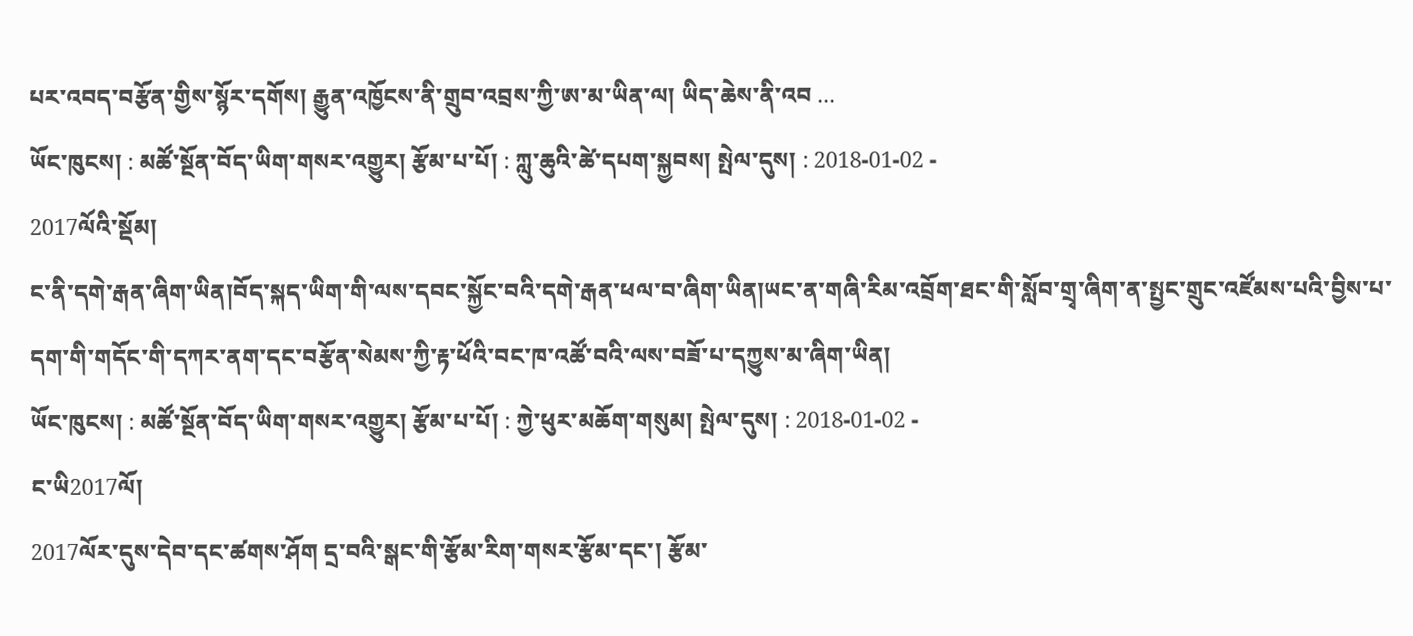པར་འབད་བརྩོན་གྱིས་སྙོར་དགོས། རྒྱུན་འཁྱོངས་ནི་གྲུབ་འབྲས་ཀྱི་ཨ་མ་ཡིན་ལ། ཡིད་ཆེས་ནི་འབ ...
ཡོང་ཁུངས། : མཚོ་སྔོན་བོད་ཡིག་གསར་འགྱུར། རྩོམ་པ་པོ། : ཀླུ་ཆུའི་ཚེ་དཔག་སྐྱབས། སྤེལ་དུས། : 2018-01-02 -
2017ལོའི་སྡོམ།
ང་ནི་དགེ་རྒན་ཞིག་ཡིན།བོད་སྐད་ཡིག་གི་ལས་དབང་སྐྱོང་བའི་དགེ་རྒན་ཕལ་བ་ཞིག་ཡིན།ཡང་ན་གཞི་རིམ་འབྲོག་ཐང་གི་སློབ་གྲྭ་ཞིག་ན་སྤྱང་གྲུང་འཛོམས་པའི་བྱིས་པ་དག་གི་གདོང་གི་དཀར་ནག་དང་བརྩོན་སེམས་ཀྱི་རྟ་ཕོའི་བང་ཁ་འཚོ་བའི་ལས་བཟོ་པ་དཀྱུས་མ་ཞིག་ཡིན།
ཡོང་ཁུངས། : མཚོ་སྔོན་བོད་ཡིག་གསར་འགྱུར། རྩོམ་པ་པོ། : ཀྱེ་ཕུར་མཆོག་གསུམ། སྤེལ་དུས། : 2018-01-02 -
ང་ཡི2017ལོ།
2017ལོར་དུས་དེབ་དང་ཚགས་ཤོག དྲ་བའི་སྒང་གི་རྩོམ་རིག་གསར་རྩོམ་དང་། རྩོམ་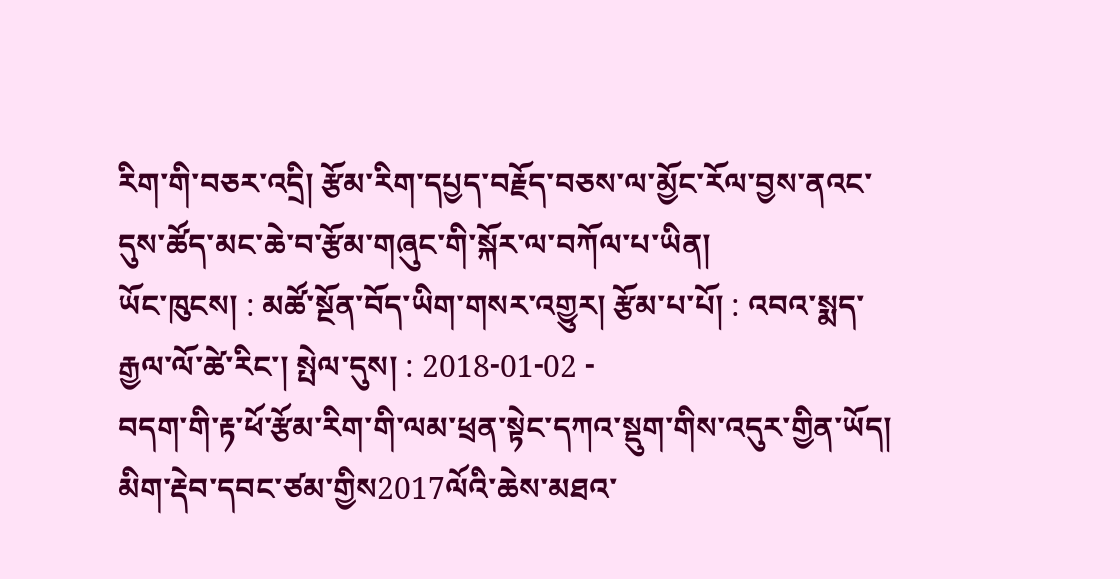རིག་གི་བཅར་འདྲི། རྩོམ་རིག་དཔྱད་བརྗོད་བཅས་ལ་མྱོང་རོལ་བྱས་ནའང་དུས་ཚོད་མང་ཆེ་བ་རྩོམ་གཞུང་གི་སྐོར་ལ་བཀོལ་པ་ཡིན།
ཡོང་ཁུངས། : མཚོ་སྔོན་བོད་ཡིག་གསར་འགྱུར། རྩོམ་པ་པོ། : འབའ་སྨད་རྒྱལ་ལོ་ཚེ་རིང་། སྤེལ་དུས། : 2018-01-02 -
བདག་གི་རྟ་ཕོ་རྩོམ་རིག་གི་ལམ་ཕྲན་སྟེང་དཀའ་སྡུག་གིས་འདུར་གྱིན་ཡོད།
མིག་རྡེབ་དབང་ཙམ་གྱིས2017ལོའི་ཆེས་མཐའ་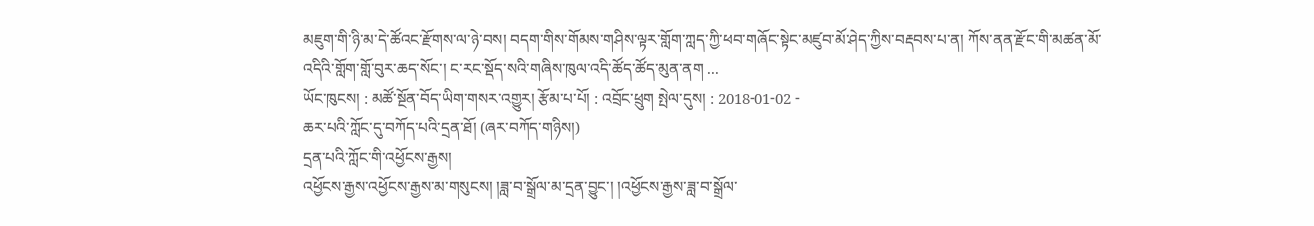མཇུག་གི་ཉི་མ་དེ་ཚོའང་རྫོགས་ལ་ཉེ་བས། བདག་གིས་གོམས་གཤིས་ལྟར་གློག་ཀླད་ཀྱི་ཕབ་གཞོང་སྟེང་མཛུབ་མོ་ཤེད་ཀྱིས་བརྡབས་པ་ན། ཀོས་ནན་རྫོང་གི་མཚན་མོ་འདིའི་གློག་གློ་བུར་ཆད་སོང་། ང་རང་སྡོད་སའི་གཞིས་ཁུལ་འདི་ཚོད་ཚོད་མུན་ནག ...
ཡོང་ཁུངས། : མཚོ་སྔོན་བོད་ཡིག་གསར་འགྱུར། རྩོམ་པ་པོ། : འབྲོང་ཕྲུག སྤེལ་དུས། : 2018-01-02 -
ཆར་པའི་ཀློང་དུ་བཀོད་པའི་དྲན་ཐོ། (ཞར་བཀོད་གཉིས།)
དྲན་པའི་ཀློང་གི་འཕྱོངས་རྒྱས།
འཕྱོངས་རྒྱས་འཕྱོངས་རྒྱས་མ་གསུངས། །ཟླ་བ་སྒྲོལ་མ་དྲན་བྱུང་། །འཕྱོངས་རྒྱས་ཟླ་བ་སྒྲོལ་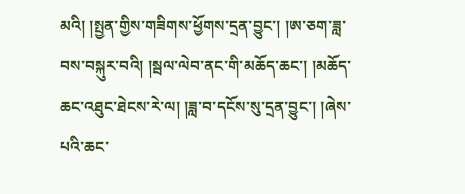མའི། །སྤྱན་གྱིས་གཟིགས་ཕྱོགས་དྲན་བྱུང་། །ཨ་ཅག་ཟླ་བས་བསྐུར་བའི། །སྦལ་ལེབ་ནང་གི་མཆོད་ཆང་། །མཆོད་ཆང་འཐུང་ཐེངས་རེ་ལ། །ཟླ་བ་དངོས་སུ་དྲན་བྱུང་། །ཞེས་པའི་ཆང་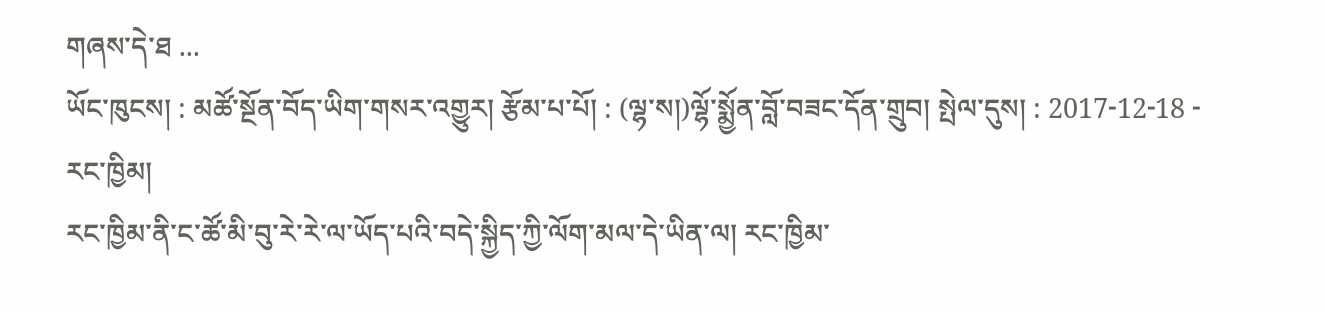གཞས་དེ་ཐ ...
ཡོང་ཁུངས། : མཚོ་སྔོན་བོད་ཡིག་གསར་འགྱུར། རྩོམ་པ་པོ། : (ལྷ་ས།)ལྷོ་སྨྱོན་བློ་བཟང་དོན་གྲུབ། སྤེལ་དུས། : 2017-12-18 -
རང་ཁྱིམ།
རང་ཁྱིམ་ནི་ང་ཚོ་མི་བུ་རེ་རེ་ལ་ཡོད་པའི་བདེ་སྐྱིད་ཀྱི་ལོག་མལ་དེ་ཡིན་ལ། རང་ཁྱིམ་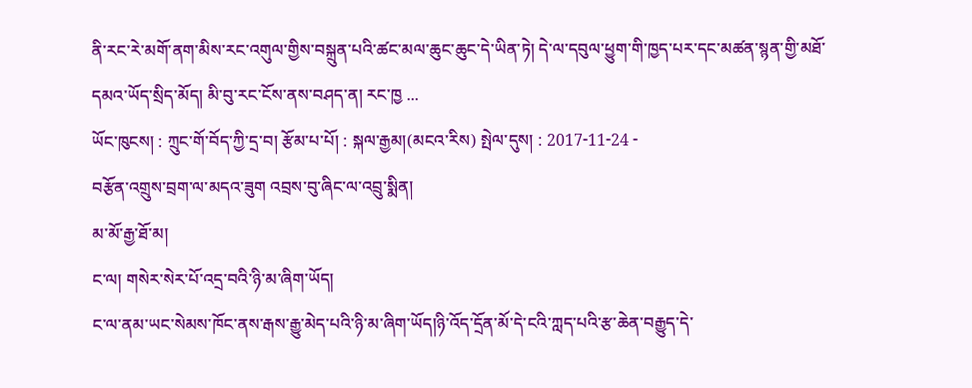ནི་རང་རེ་མགོ་ནག་མིས་རང་འགུལ་གྱིས་བསྐྲུན་པའི་ཚང་མལ་ཆུང་ཆུང་དེ་ཡིན་ཏེ། དེ་ལ་དབུལ་ཕྱུག་གི་ཁྱད་པར་དང་མཚན་སྙན་གྱི་མཐོ་དམའ་ཡོད་སྲིད་མོད། མི་བུ་རང་ངོས་ནས་བཤད་ན། རང་ཁྱ ...
ཡོང་ཁུངས། : ཀྲུང་གོ་བོད་ཀྱི་དྲ་བ། རྩོམ་པ་པོ། : སྐལ་རྒྱམ།(མངའ་རིས) སྤེལ་དུས། : 2017-11-24 -
བརྩོན་འགྲུས་བྲག་ལ་མདའ་ཟུག འབྲས་བུ་ཞིང་ལ་འབྲུ་སྨིན།
མ་མོ་རྒྱ་ཐོ་མ།
ང་ལ། གསེར་སེར་པོ་འདྲ་བའི་ཉི་མ་ཞིག་ཡོད།
ང་ལ་ནམ་ཡང་སེམས་ཁོང་ནས་རྒས་རྒྱུ་མེད་པའི་ཉི་མ་ཞིག་ཡོད།ཉི་འོད་དྲོན་མོ་དེ་ངའི་ཀླད་པའི་རྩ་ཆེན་བརྒྱུད་དེ་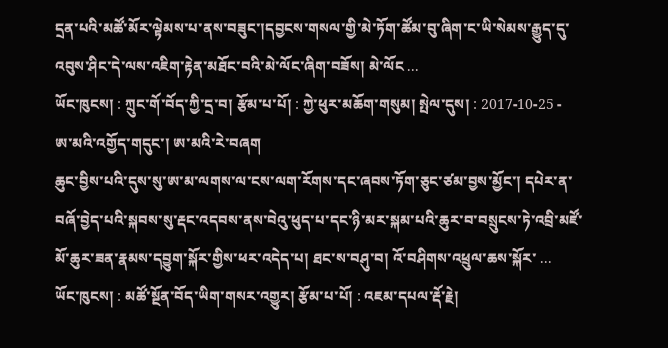དྲན་པའི་མཚོ་མོར་ལྟེམས་པ་ནས་བཟུང་།དབྱངས་གསལ་གྱི་མེ་ཏོག་ཚོམ་བུ་ཞིག་ང་ཡི་སེམས་རྒྱུད་དུ་འབུས་ཤིང་དེ་ལས་འཇིག་རྟེན་མཐོང་བའི་མེ་ལོང་ཞིག་བཟོས། མེ་ལོང ...
ཡོང་ཁུངས། : ཀྲུང་གོ་བོད་ཀྱི་དྲ་བ། རྩོམ་པ་པོ། : ཀྱེ་ཕུར་མཆོག་གསུམ། སྤེལ་དུས། : 2017-10-25 -
ཨ་མའི་འགྱོད་གདུང་། ཨ་མའི་རེ་བཞག
ཆུང་བྱིས་པའི་དུས་སུ་ཨ་མ་ལགས་ལ་ངས་ལག་རོགས་དང་ཞབས་ཏོག་ཅུང་ཙམ་བྱས་མྱོང་། དཔེར་ན་བཞོ་བྱེད་པའི་སྐབས་སུ་རྡང་འདབས་ནས་བེའུ་ཕུད་པ་དང་ཉི་མར་སྐམ་པའི་ཆུར་བ་བསྲུངས་ཏེ་འབྲི་མཛོ་མོ་ཆུར་ཟན་རྣམས་དབྱུག་སྐོར་གྱིས་ཕར་འདེད་པ། ཐང་ས་བཤུ་བ། འོ་བཤིགས་འཕྲུལ་ཆས་སྐོར་ ...
ཡོང་ཁུངས། : མཚོ་སྔོན་བོད་ཡིག་གསར་འགྱུར། རྩོམ་པ་པོ། : འཇམ་དཔལ་རྡོ་རྗེ།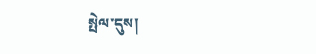སྤེལ་དུས།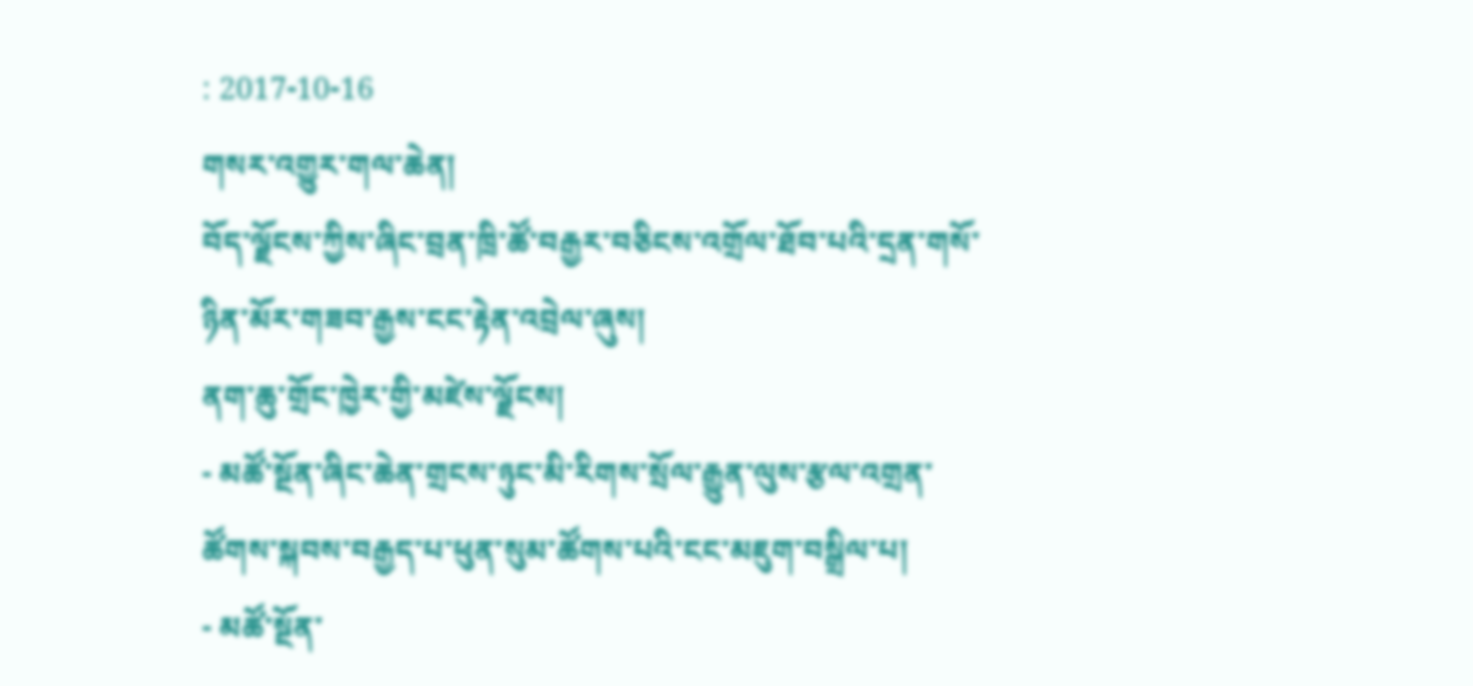: 2017-10-16
གསར་འགྱུར་གལ་ཆེན།
བོད་ལྗོངས་ཀྱིས་ཞིང་བྲན་ཁྲི་ཚོ་བརྒྱར་བཅིངས་འགྲོལ་ཐོབ་པའི་དྲན་གསོ་ཉིན་མོར་གཟབ་རྒྱས་ངང་རྟེན་འབྲེལ་ཞུས།
ནག་ཆུ་གྲོང་ཁྱེར་གྱི་མཛེས་ལྗོངས།
- མཚོ་སྔོན་ཞིང་ཆེན་གྲངས་ཉུང་མི་རིགས་སྲོལ་རྒྱུན་ལུས་རྩལ་འགྲན་ཚོགས་སྐབས་བརྒྱད་པ་ཕུན་སུམ་ཚོགས་པའི་ངང་མཇུག་བསྒྲིལ་པ།
- མཚོ་སྔོན་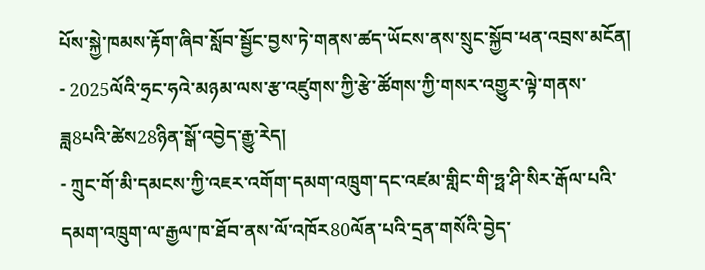པོས་སྐྱེ་ཁམས་རྟོག་ཞིབ་སློབ་སྦྱོང་བྱས་ཏེ་གནས་ཚད་ཡོངས་ནས་སྲུང་སྐྱོབ་ཕན་འབྲས་མངོན།
- 2025ལོའི་ཧྲང་ཧའེ་མཉམ་ལས་རྩ་འཛུགས་ཀྱི་རྩེ་ཚོགས་ཀྱི་གསར་འགྱུར་ལྟེ་གནས་ཟླ8པའི་ཚེས28ཉིན་སྒོ་འབྱེད་རྒྱུ་རེད།
- ཀྲུང་གོ་མི་དམངས་ཀྱི་འཇར་འགོག་དམག་འཁྲུག་དང་འཛམ་གླིང་གི་ཧྥ་ཤི་སིར་རྒོལ་པའི་དམག་འཁྲུག་ལ་རྒྱལ་ཁ་ཐོབ་ནས་ལོ་འཁོར80ལོན་པའི་དྲན་གསོའི་བྱེད་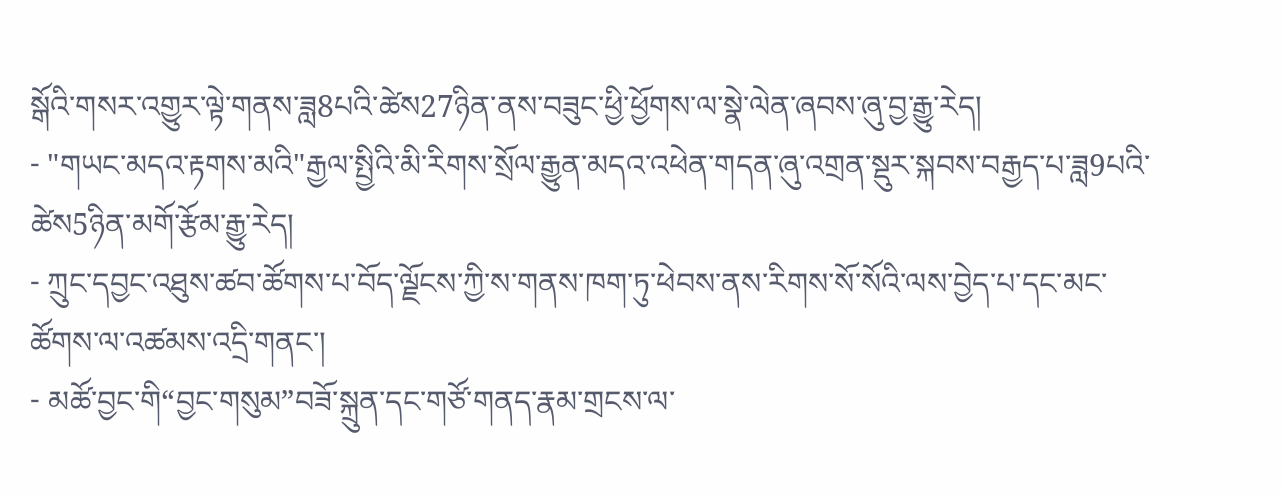སྒོའི་གསར་འགྱུར་ལྟེ་གནས་ཟླ8པའི་ཚེས27ཉིན་ནས་བཟུང་ཕྱི་ཕྱོགས་ལ་སྣེ་ལེན་ཞབས་ཞུ་བྱ་རྒྱུ་རེད།
- "གཡང་མདའ་རྟགས་མའི"རྒྱལ་སྤྱིའི་མི་རིགས་སྲོལ་རྒྱུན་མདའ་འཕེན་གདན་ཞུ་འགྲན་སྡུར་སྐབས་བརྒྱད་པ་ཟླ9པའི་ཚེས5ཉིན་མགོ་རྩོམ་རྒྱུ་རེད།
- ཀྲུང་དབྱང་འཐུས་ཚབ་ཚོགས་པ་བོད་ལྗོངས་ཀྱི་ས་གནས་ཁག་ཏུ་ཕེབས་ནས་རིགས་སོ་སོའི་ལས་བྱེད་པ་དང་མང་ཚོགས་ལ་འཚམས་འདྲི་གནང་།
- མཚོ་བྱང་གི“བྱང་གསུམ”བཟོ་སྐྲུན་དང་གཙོ་གནད་རྣམ་གྲངས་ལ་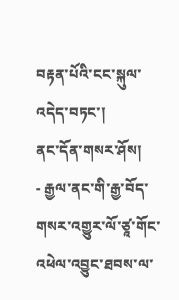བརྟན་པོའི་ངང་སྐུལ་འདེད་བཏང་།
ནང་དོན་གསར་ཤོས།
- རྒྱལ་ནང་གི་རྒྱ་བོད་གསར་འགྱུར་ལོ་ཙཱ་གོང་འཕེལ་འབྱུང་ཐབས་ལ་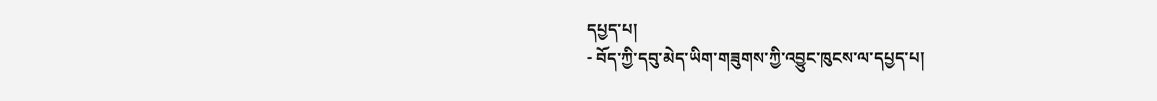དཔྱད་པ།
- བོད་ཀྱི་དབུ་མེད་ཡིག་གཟུགས་ཀྱི་འབྱུང་ཁུངས་ལ་དཔྱད་པ།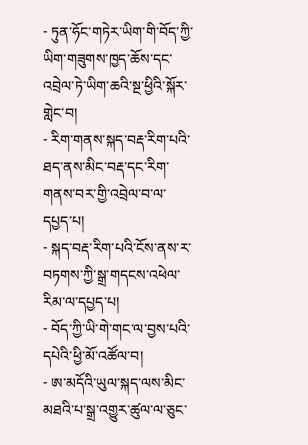- ཏུན་ཧོང་གཏེར་ཡིག་གི་བོད་ཀྱི་ཡིག་གཟུགས་ཁྱད་ཆོས་དང་འབྲེལ་ཏེ་ཡིག་ཆའི་སྔ་ཕྱིའི་སྐོར་གླེང་བ།
- རིག་གནས་སྐད་བརྡ་རིག་པའི་ཐད་ནས་མིང་བརྡ་དང་རིག་གནས་བར་གྱི་འབྲེལ་བ་ལ་དཔྱད་པ།
- སྐད་བརྡ་རིག་པའི་ངོས་ནས་ར་བཏགས་ཀྱི་སྒྲ་གདངས་འཕེལ་རིམ་ལ་དཔྱད་པ།
- བོད་ཀྱི་ཡི་གེ་གང་ལ་བྱས་པའི་དཔེའི་ཕྱི་མོ་འཚོལ་བ།
- ཨ་མདོའི་ཡུལ་སྐད་ལས་མིང་མཐའི་པ་སྒྲ་འགྱུར་ཚུལ་ལ་ཅུང་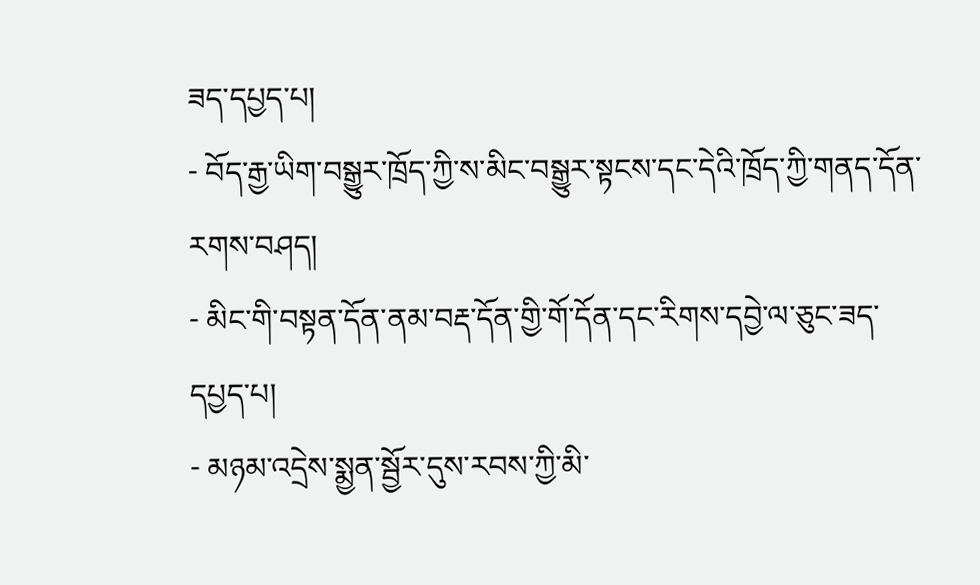ཟད་དཔྱད་པ།
- བོད་རྒྱ་ཡིག་བསྒྱུར་ཁྲོད་ཀྱི་ས་མིང་བསྒྱུར་སྟངས་དང་དེའི་ཁྲོད་ཀྱི་གནད་དོན་རགས་བཤད།
- མིང་གི་བསྟན་དོན་ནམ་བརྡ་དོན་གྱི་གོ་དོན་དང་རིགས་དབྱེ་ལ་ཅུང་ཟད་དཔྱད་པ།
- མཉམ་འདྲེས་སྨྱན་སྦྱོར་དུས་རབས་ཀྱི་མི་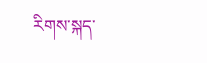རིགས་སྐད་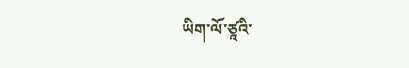ཡིག་ལོ་ཙཱའི་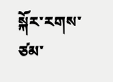སྐོར་རགས་ཙམ་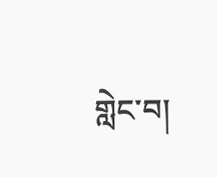གླེང་བ།